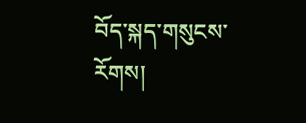བོད་སྐད་གསུངས་རོགས།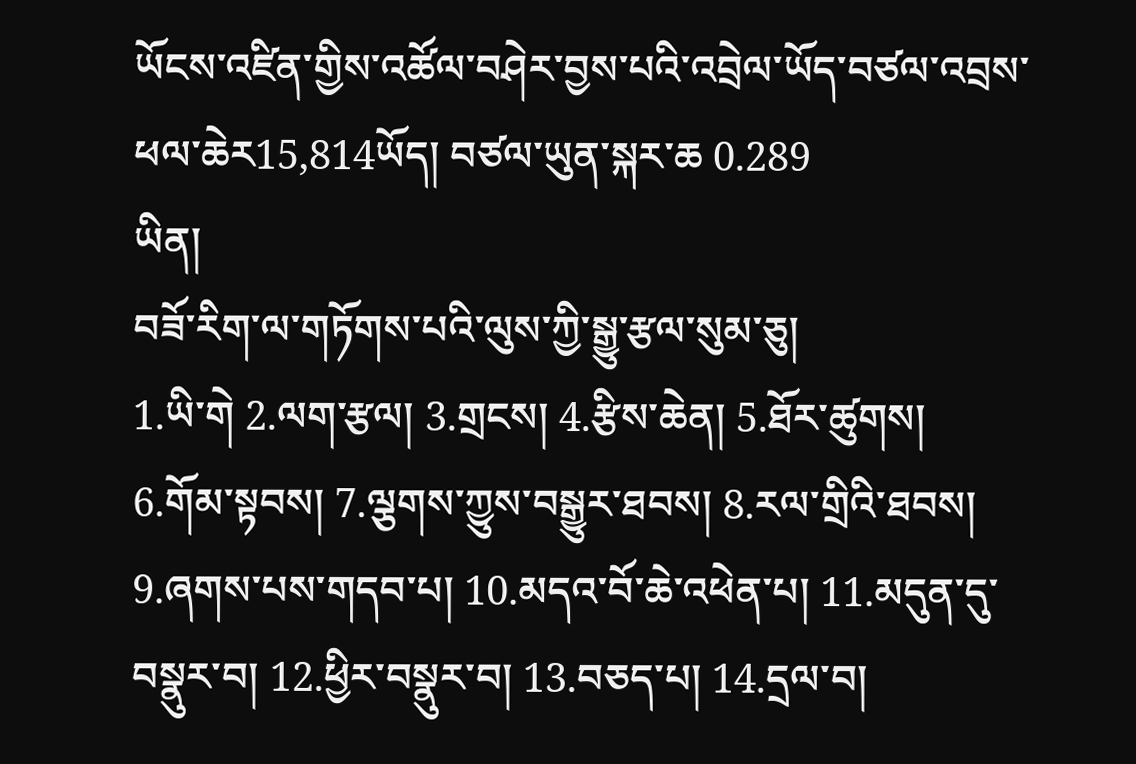ཡོངས་འཛིན་གྱིས་འཚོལ་བཤེར་བྱས་པའི་འབྲེལ་ཡོད་བཙལ་འབྲས་ཕལ་ཆེར15,814ཡོད། བཙལ་ཡུན་སྐར་ཆ 0.289
ཡིན།
བཟོ་རིག་ལ་གཏོགས་པའི་ལུས་ཀྱི་སྒྱུ་རྩལ་སུམ་ཅུ།
1.ཡི་གེ 2.ལག་རྩལ། 3.གྲངས། 4.རྩིས་ཆེན། 5.ཐོར་ཚུགས། 6.གོམ་སྟབས། 7.ལྕགས་ཀྱུས་བསྒྱུར་ཐབས། 8.རལ་གྲིའི་ཐབས། 9.ཞགས་པས་གདབ་པ། 10.མདའ་བོ་ཆེ་འཕེན་པ། 11.མདུན་དུ་བསྣུར་བ། 12.ཕྱིར་བསྣུར་བ། 13.བཅད་པ། 14.དྲལ་བ།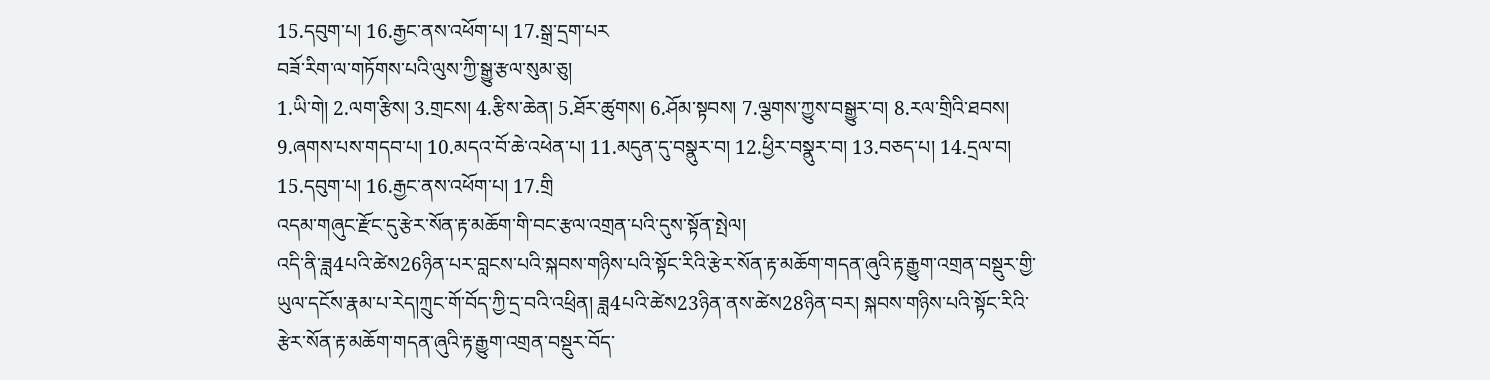15.དབུག་པ། 16.རྒྱང་ནས་འཕོག་པ། 17.སྒྲ་དྲག་པར
བཟོ་རིག་ལ་གཏོགས་པའི་ལུས་ཀྱི་སྒྱུ་རྩལ་སུམ་ཅུ།
1.ཡི་གེ། 2.ལག་རྩིས། 3.གྲངས། 4.རྩིས་ཆེན། 5.ཐོར་ཚུགས། 6.ཤོམ་སྟབས། 7.ལྕགས་ཀྱུས་བསྒྱུར་བ། 8.རལ་གྲིའི་ཐབས། 9.ཞགས་པས་གདབ་པ། 10.མདའ་བོ་ཆེ་འཕེན་པ། 11.མདུན་དུ་བསྣུར་བ། 12.ཕྱིར་བསྣུར་བ། 13.བཅད་པ། 14.དྲལ་བ། 15.དབུག་པ། 16.རྒྱང་ནས་འཕོག་པ། 17.གྲི
འདམ་གཞུང་རྫོང་དུ་རྩེར་སོན་རྟ་མཆོག་གི་བང་རྩལ་འགྲན་པའི་དུས་སྟོན་སྤེལ།
འདི་ནི་ཟླ4པའི་ཚེས26ཉིན་པར་བླངས་པའི་སྐབས་གཉིས་པའི་སྟོང་རིའི་རྩེར་སོན་རྟ་མཆོག་གདན་ཞུའི་རྟ་རྒྱུག་འགྲན་བསྡུར་གྱི་ཡུལ་དངོས་རྣམ་པ་རེད།ཀྲུང་གོ་བོད་ཀྱི་དྲ་བའི་འཕྲིན། ཟླ4པའི་ཚེས23ཉིན་ནས་ཚེས28ཉིན་བར། སྐབས་གཉིས་པའི་སྟོང་རིའི་རྩེར་སོན་རྟ་མཆོག་གདན་ཞུའི་རྟ་རྒྱུག་འགྲན་བསྡུར་བོད་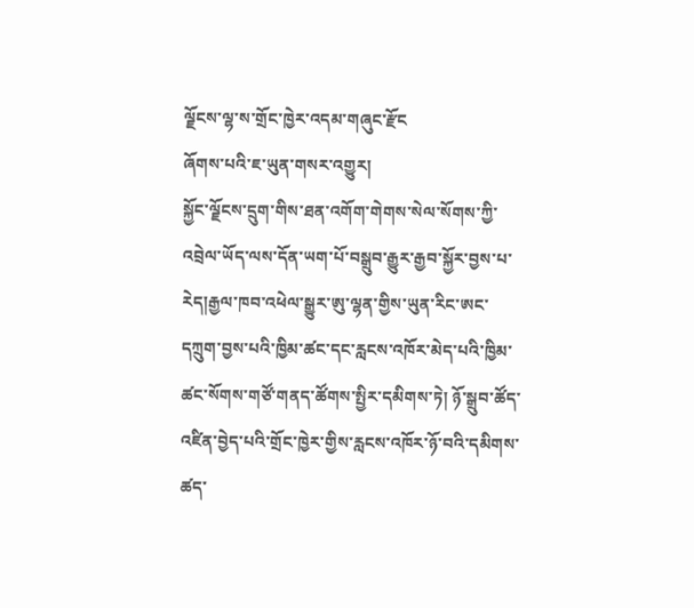ལྗོངས་ལྷ་ས་གྲོང་ཁྱེར་འདམ་གཞུང་རྫོང
ཞོགས་པའི་ཇ་ཡུན་གསར་འགྱུར།
སྐྱོང་ལྗོངས་དྲུག་གིས་ཐན་འགོག་གེགས་སེལ་སོགས་ཀྱི་འབྲེལ་ཡོད་ལས་དོན་ཡག་པོ་བསྒྲུབ་རྒྱུར་རྒྱབ་སྐྱོར་བྱས་པ་རེད།རྒྱལ་ཁབ་འཕེལ་སྒྱུར་ཨུ་ལྷན་གྱིས་ཡུན་རིང་ཨང་དཀྲུག་བྱས་པའི་ཁྱིམ་ཚང་དང་རླངས་འཁོར་མེད་པའི་ཁྱིམ་ཚང་སོགས་གཙོ་གནད་ཚོགས་སྤྱིར་དམིགས་ཏེ། ཉོ་སྒྲུབ་ཚོད་འཛིན་བྱེད་པའི་གྲོང་ཁྱེར་གྱིས་རླངས་འཁོར་ཉོ་བའི་དམིགས་ཚད་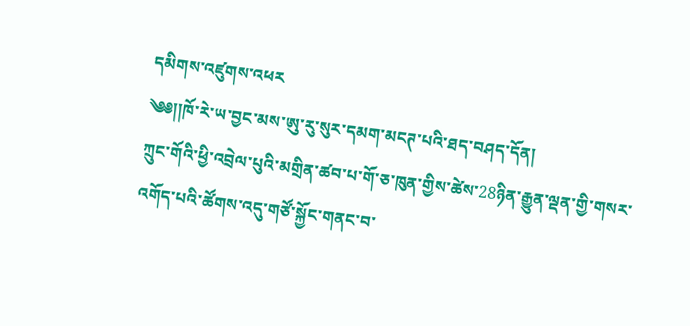དམིགས་འཛུགས་འཕར
༄༅།།ཁོ་རེ་ཡ་བྱང་མས་ཨུ་རུ་སུར་དམག་མངཊ་པའི་ཐད་བཤད་དོན།
ཀྲུང་གོའི་ཕྱི་འབྲེལ་པུའི་མགྲིན་ཚབ་པ་གོ་ཅ་ཁུན་གྱིས་ཚེས་28ཉིན་རྒྱུན་ལྡན་གྱི་གསར་འགོད་པའི་ཚོགས་འདུ་གཙོ་སྐྱོང་གནང་བ་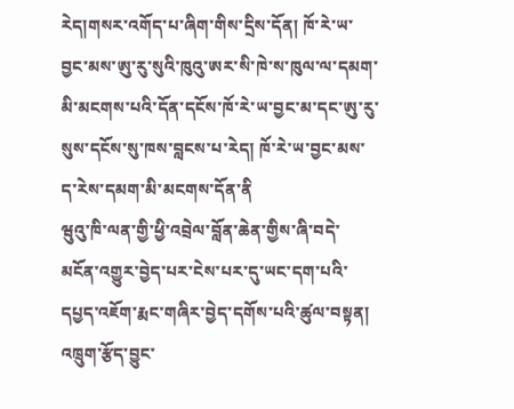རེད།གསར་འགོད་པ་ཞིག་གིས་དྲིས་དོན། ཁོ་རེ་ཡ་བྱང་མས་ཨུ་རུ་སུའི་ཁུའུ་ཨར་སི་ཁེ་ས་ཁུལ་ལ་དམག་མི་མངགས་པའི་དོན་དངོས་ཁོ་རེ་ཡ་བྱང་མ་དང་ཨུ་རུ་སུས་དངོས་སུ་ཁས་བླངས་པ་རེད། ཁོ་རེ་ཡ་བྱང་མས་ད་རེས་དམག་མི་མངགས་དོན་ནི
ཝུའུ་ཁི་ལན་གྱི་ཕྱི་འབྲེལ་བློན་ཆེན་གྱིས་ཞི་བདེ་མངོན་འགྱུར་བྱེད་པར་ངེས་པར་དུ་ཡང་དག་པའི་དཔྱད་འཇོག་རྨང་གཞིར་བྱེད་དགོས་པའི་ཚུལ་བསྟན།
འཁྲུག་རྩོད་བྱུང་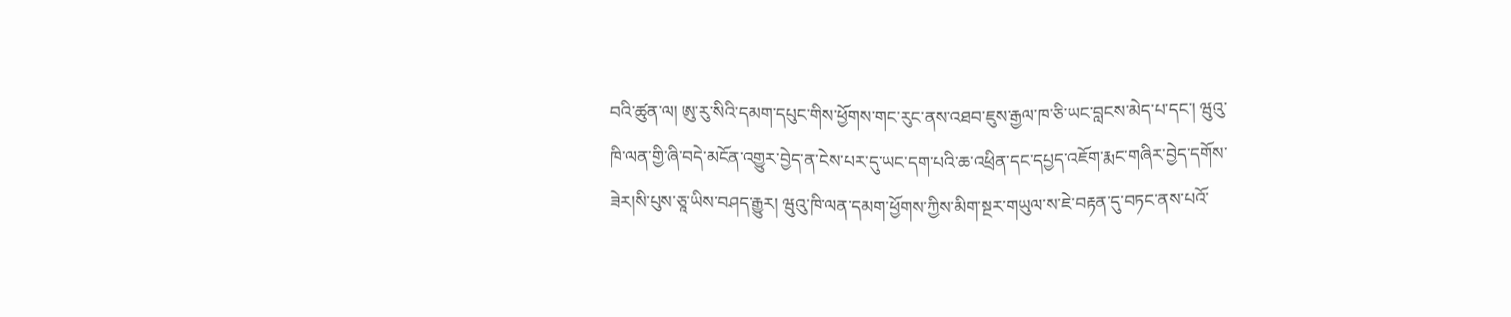བའི་ཚུན་ལ། ཨུ་རུ་སིའི་དམག་དཔུང་གིས་ཕྱོགས་གང་རུང་ནས་འཐབ་ཇུས་རྒྱལ་ཁ་ཅི་ཡང་བླངས་མེད་པ་དང་། ཝུའུ་ཁི་ལན་གྱི་ཞི་བདེ་མངོན་འགྱུར་བྱེད་ན་ངེས་པར་དུ་ཡང་དག་པའི་ཆ་འཕྲིན་དང་དཔྱད་འཇོག་རྨང་གཞིར་བྱེད་དགོས་ཟེར།སི་པུས་ཅཱ་ཡིས་བཤད་རྒྱུར། ཝུའུ་ཁི་ལན་དམག་ཕྱོགས་ཀྱིས་མིག་སྔར་གཡུལ་ས་ཇེ་བརྟན་དུ་བཏང་ནས་པའོ་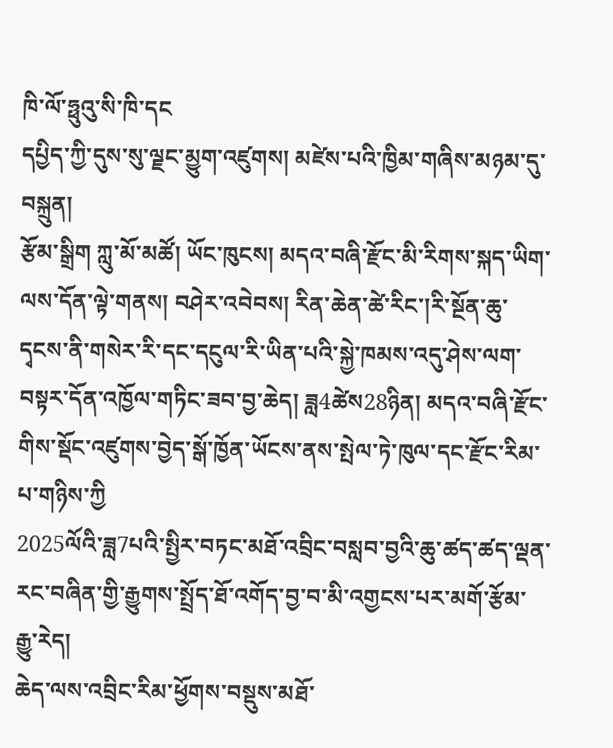ཁི་ལོ་ཧྥུའུ་སི་ཁི་དང
དཔྱིད་ཀྱི་དུས་སུ་ལྗང་མྱུག་འཛུགས། མཛེས་པའི་ཁྱིམ་གཞིས་མཉམ་དུ་བསྐྲུན།
རྩོམ་སྒྲིག ཀླུ་མོ་མཚོ། ཡོང་ཁུངས། མདའ་བཞི་རྫོང་མི་རིགས་སྐད་ཡིག་ལས་དོན་ལྟེ་གནས། བཤེར་འབེབས། རིན་ཆེན་ཚེ་རིང་།རི་སྔོན་ཆུ་དྭངས་ནི་གསེར་རི་དང་དངུལ་རི་ཡིན་པའི་སྐྱེ་ཁམས་འདུ་ཤེས་ལག་བསྟར་དོན་འཁྱོལ་གཏིང་ཟབ་བྱ་ཆེད། ཟླ4ཚེས28ཉིན། མདའ་བཞི་རྫོང་གིས་སྡོང་འཛུགས་བྱེད་སྒོ་ཁྱོན་ཡོངས་ནས་སྤེལ་ཏེ་ཁུལ་དང་རྫོང་རིམ་པ་གཉིས་ཀྱི
2025ལོའི་ཟླ7པའི་སྤྱིར་བཏང་མཐོ་འབྲིང་བསླབ་བྱའི་ཆུ་ཚད་ཚད་ལྡན་རང་བཞིན་གྱི་རྒྱུགས་སྤྲོད་ཐོ་འགོད་བྱ་བ་མི་འགྱངས་པར་མགོ་རྩོམ་རྒྱུ་རེད།
ཆེད་ལས་འབྲིང་རིམ་ཕྱོགས་བསྡུས་མཐོ་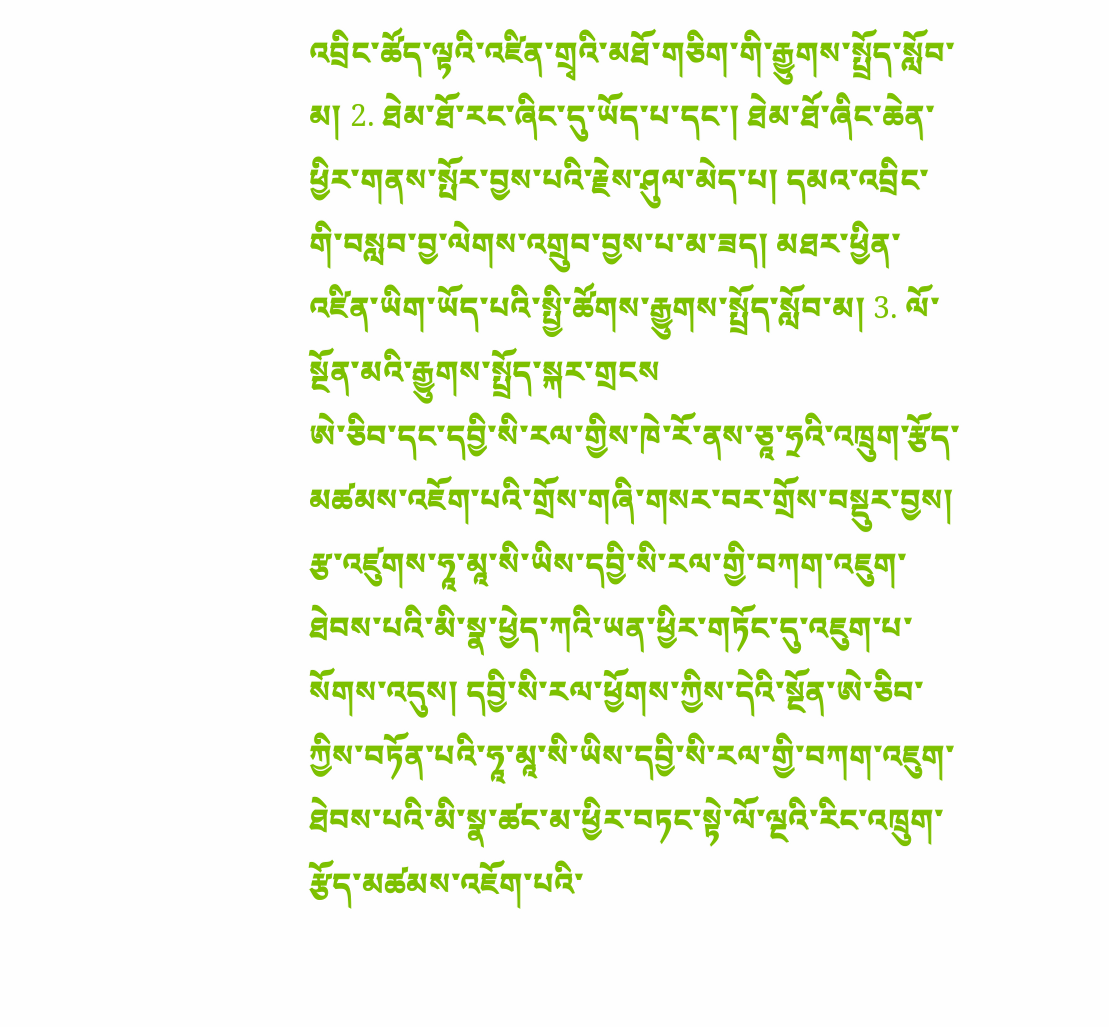འབྲིང་ཚོད་ལྟའི་འཛིན་གྲྭའི་མཐོ་གཅིག་གི་རྒྱུགས་སྤྲོད་སློབ་མ། 2. ཐེམ་ཐོ་རང་ཞིང་དུ་ཡོད་པ་དང་། ཐེམ་ཐོ་ཞིང་ཆེན་ཕྱིར་གནས་སྤོར་བྱས་པའི་རྗེས་ཤུལ་མེད་པ། དམའ་འབྲིང་གི་བསླབ་བྱ་ལེགས་འགྲུབ་བྱས་པ་མ་ཟད། མཐར་ཕྱིན་འཛིན་ཡིག་ཡོད་པའི་སྤྱི་ཚོགས་རྒྱུགས་སྤྲོད་སློབ་མ། 3. ལོ་སྔོན་མའི་རྒྱུགས་སྤྲོད་སྐར་གྲངས
ཨེ་ཅིབ་དང་དབྱི་སི་རལ་གྱིས་ཁེ་རོ་ནས་ཅཱ་ཧྲའི་འཁྲུག་རྩོད་མཚམས་འཇོག་པའི་གྲོས་གཞི་གསར་བར་གྲོས་བསྡུར་བྱས།
རྩ་འཛུགས་ཧཱ་མཱ་སི་ཡིས་དབྱི་སི་རལ་གྱི་བཀག་འཇུག་ཐེབས་པའི་མི་སྣ་ཕྱེད་ཀའི་ཡན་ཕྱིར་གཏོང་དུ་འཇུག་པ་སོགས་འདུས། དབྱི་སི་རལ་ཕྱོགས་ཀྱིས་དེའི་སྔོན་ཨེ་ཅིབ་ཀྱིས་བཏོན་པའི་ཧཱ་མཱ་སི་ཡིས་དབྱི་སི་རལ་གྱི་བཀག་འཇུག་ཐེབས་པའི་མི་སྣ་ཚང་མ་ཕྱིར་བཏང་སྟེ་ལོ་ལྔའི་རིང་འཁྲུག་རྩོད་མཚམས་འཇོག་པའི་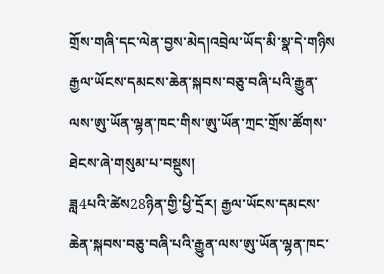གྲོས་གཞི་དང་ལེན་བྱས་མེད།འབྲེལ་ཡོད་མི་སྣ་དེ་གཉིས
རྒྱལ་ཡོངས་དམངས་ཆེན་སྐབས་བཅུ་བཞི་པའི་རྒྱུན་ལས་ཨུ་ཡོན་ལྷན་ཁང་གིས་ཨུ་ཡོན་ཀྲང་གྲོས་ཚོགས་ཐེངས་ཞེ་གསུམ་པ་བསྡུས།
ཟླ4པའི་ཚེས28ཉིན་གྱི་ཕྱི་དྲོར། རྒྱལ་ཡོངས་དམངས་ཆེན་སྐབས་བཅུ་བཞི་པའི་རྒྱུན་ལས་ཨུ་ཡོན་ལྷན་ཁང་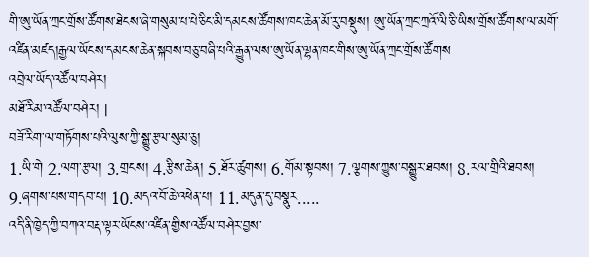གི་ཨུ་ཡོན་ཀྲང་གྲོས་ཚོགས་ཐེངས་ཞེ་གསུམ་པ་པེ་ཅིང་མི་དམངས་ཚོགས་ཁང་ཆེན་མོ་རུ་བསྡུས། ཨུ་ཡོན་ཀྲང་ཀྲའོ་ལི་ཅི་ཡིས་གྲོས་ཚོགས་ལ་མགོ་འཛིན་མཛད།རྒྱལ་ཡོངས་དམངས་ཆེན་སྐབས་བཅུ་བཞི་པའི་རྒྱུན་ལས་ཨུ་ཡོན་ལྷན་ཁང་གིས་ཨུ་ཡོན་ཀྲང་གྲོས་ཚོགས
འབྲེལ་ཡོད་འཚོལ་བཤེར།
མཐོ་རིམ་འཚོལ་བཤེར། |
བཟོ་རིག་ལ་གཏོགས་པའི་ལུས་ཀྱི་སྒྱུ་རྩལ་སུམ་ཅུ།
1.ཡི་གེ 2.ལག་རྩལ། 3.གྲངས། 4.རྩིས་ཆེན། 5.ཐོར་ཚུགས། 6.གོམ་སྟབས། 7.ལྕགས་ཀྱུས་བསྒྱུར་ཐབས། 8.རལ་གྲིའི་ཐབས། 9.ཞགས་པས་གདབ་པ། 10.མདའ་བོ་ཆེ་འཕེན་པ། 11.མདུན་དུ་བསྣུར.....
འདི་ནི་ཁྱེད་ཀྱི་བཀའ་བརྡ་ལྟར་ཡོངས་འཛིན་གྱིས་འཚོལ་བཤེར་བྱས་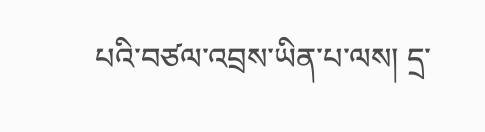པའི་བཙལ་འབྲས་ཡིན་པ་ལས། དྲ་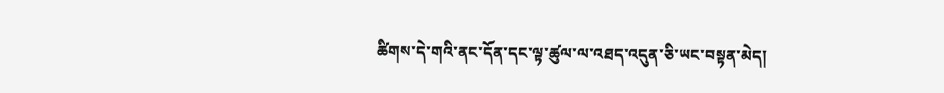ཚིགས་དེ་གའི་ནང་དོན་དང་ལྟ་ཚུལ་ལ་འཐད་འདུན་ཅི་ཡང་བསྟན་མེད།